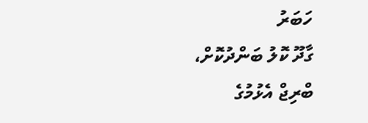ހަބަރު
ގާދޫ ކޮލު ބަންދުކޮށް، ބްރިޖް އެޅުމުގެ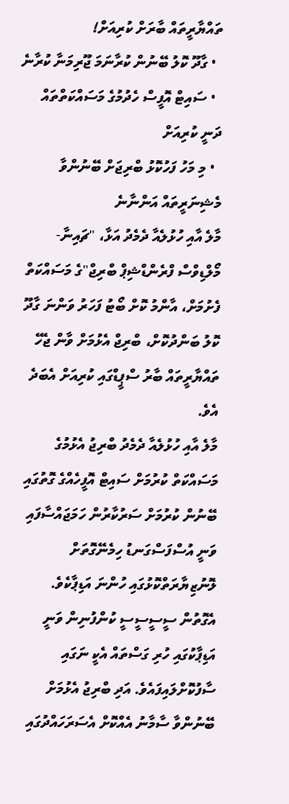ތައްޔާރީތައް ބާރަށް ކުރިއަށް!
  • ގާދޫ ކޮލު ބޭނުން ކުރާނަމަ ޖޫރިމަނާ ކުރާނެ
  • ސައިޓް އޮފީސް ހެދުމުގެ މަސައްކަތްތައް ދަނީ ކުރިއަށް
  • މި މަހު ފަހުކޮޅު ބްރިޖަށް ބޭނުންވާ މެޝިނަރީތައް އަންނާނެ
މާލެ އާއި ހުޅުލެއާ ދެމެދު އަޅާ، "ޗައިނާ-މޯލްޑިވްސް ފްރެންޑްޝިޕް ބްރިޖް"ގެ މަސައްކަތް ފެށުމަށް، އާންމު ކޮށް ބޯޓު ފަހަރު ވަންނަ ގާދޫ ކޮލު ބަންދުކޮށް، ބްރިޖް އެޅުމަށް ވާން ޖެހޭ ތައްޔާރީތައް ބާރު ސްޕީޑްގައި ކުރިއަށް އެބަދެ އެވެ.
މާލެ އާއި ހުޅުލެއާ ދެމެދު ބްރިޖު އެޅުމުގެ މަސައްކަތް ކުރުމަށް ސައިޓް އޮފީހެއްގެ ގޮތުގައި ބޭނުން ކުރުމަށް ސަރުކާރުން ހަމަޖައްސާފައި ވަނީ އުސްފަސްގަނޑު ހިމެނޭގޮތަށް ލޮނުޒިޔާރަތްކޮޅުގައި ހުންނަ އަޑިޕާކެވެ. އެގޮތުން ސީސީސީސީ ކުންފުނިން ވަނީ އަޑިޕާކުގައި ހުރި ގަސްތައް އެކީ ނަގައި ސާފުކޮށްލައިފައެވެ. އަދި ބްރިޖު އެޅުމަށް ބޭނުންވާ ސާމާނު އެއްކޮށް އެސަރަހައްދުގައި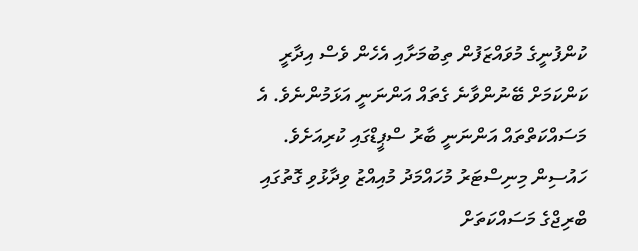ކުންފުނީގެ މުވައްޒަފުން ތިބުމަށާއި އެހެން ވެސް އިދާރީ ކަންކަމަށް ބޭނުންވާނެ ގެތައް އަންނަނީ އަޅަމުންނެވެ. އެ މަސައްކަތްތައް އަންނަނީ ބާރު ސްޕީޑްގައި ކުރިއަށެވެ.
ހައުސިން މިނިސްޓަރު މުހައްމަދު މުއިއްޒު ވިދާޅުވި ގޮތުގައި ބްރިޖްގެ މަސައްކަތަށް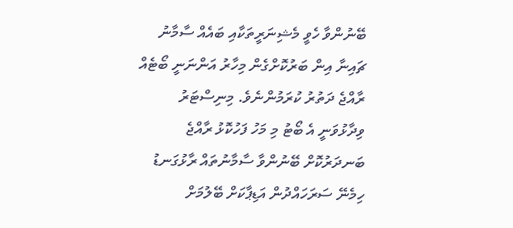ބޭނުންވާ ހެވީ މެޝިނަރީތަކާއި ބައެއް ސާމާނު ޗައިނާ އިން ބަރުކޮށްގެން މިހާރު އަންނަނީ ބޯޓެއް ރާއްޖެ ދަތުރު ކުރަމުންނެވެ. މިނިސްޓަރު ވިދާޅުވަނީ އެ ބޯޓު މި މަހު ފަހުކޮޅު ރާއްޖެ ބަނދަރުކޮށް ބޭނުންވާ ސާމާނުތައް ރާޅުގަނޑު ހިމެނޭ ސަރަހައްދުން އަޑިޕާކަށް ބޭލުމަށް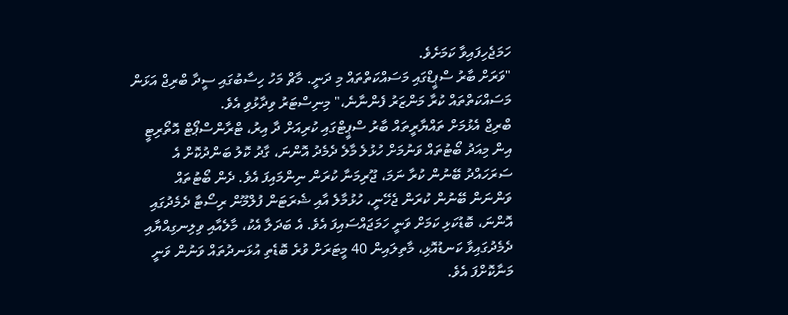ހަމަޖެހިފައިވާ ކަމަށެވެ.
"ވަރަށް ބާރު ސްޕީޑްގައި މަސައްކަތްތައް މި ދަނީ. މާޗް މަހު ހިސާބުގައި ސީދާ ބްރިޖް އަޅަން މަސައްކަތްތައް ކުރާ މަންޒަރު ފެންނާނެ،" މިނިސްޓަރު ވިދާޅުވި އެވެ.
ބްރިޖް އެޅުމަށް ތައްޔާރީތައް ބާރު ސްޕީޓްގައި ކުރިއަށް ދާ އިރު، ޓްރާންސްޕޯޓް އޮތޯރިޓީ އިން މިއަދު ބޯޓުތައް ވަނުމަށް ހުޅުލެ މާލެ ދެމެދު އޮންނަ، ގާދު ކޮލު ބަންދުކޮށް އެ ސަރަހައްދު ބޭނުން ކުރާ ނަމަ، ޖޫރިމަނާ ކުރަން ނިންމައިފަ އެވެ. ދެން ބޯޓުތައް ވަންނަން ބޭނުން ކުރަން ޖެހޭނީ، ހުޅުމާލެ އާއި ޝެރަޓަން ފުލްމޫން ރިސޯޓާ ދެމެދުގައި އޮންނަ، ބޮޑުކަޅި ކަމަށް ވަނީ ހަމަޖައްސައިފަ އެވެ. އެ ބަދަލާ އެކު، މާލެއާއި ވިލިނގިއްޔާއި ދެމެދުގައިވާ ކަނޑުއޮޅި، މާތިލައިން 40 މީޓަރަށް ވުރެ ބޮޑެތި އުޅަނދުތައް ވަނުން ވަނީ މަނާކޮށްފަ އެވެ.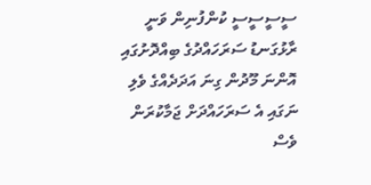ސީސީސީސީ ކުންފުނިން ވަނީ ރާޅުގަނޑު ސަރަހައްދުގެ ބިއްދޮށުގައި އޮންނަ މޫދުން ގިނަ އަދަދެއްގެ ވެލި ނަގައި އެ ސަރަހައްދަށް ޖަމާކުރަން ވެސް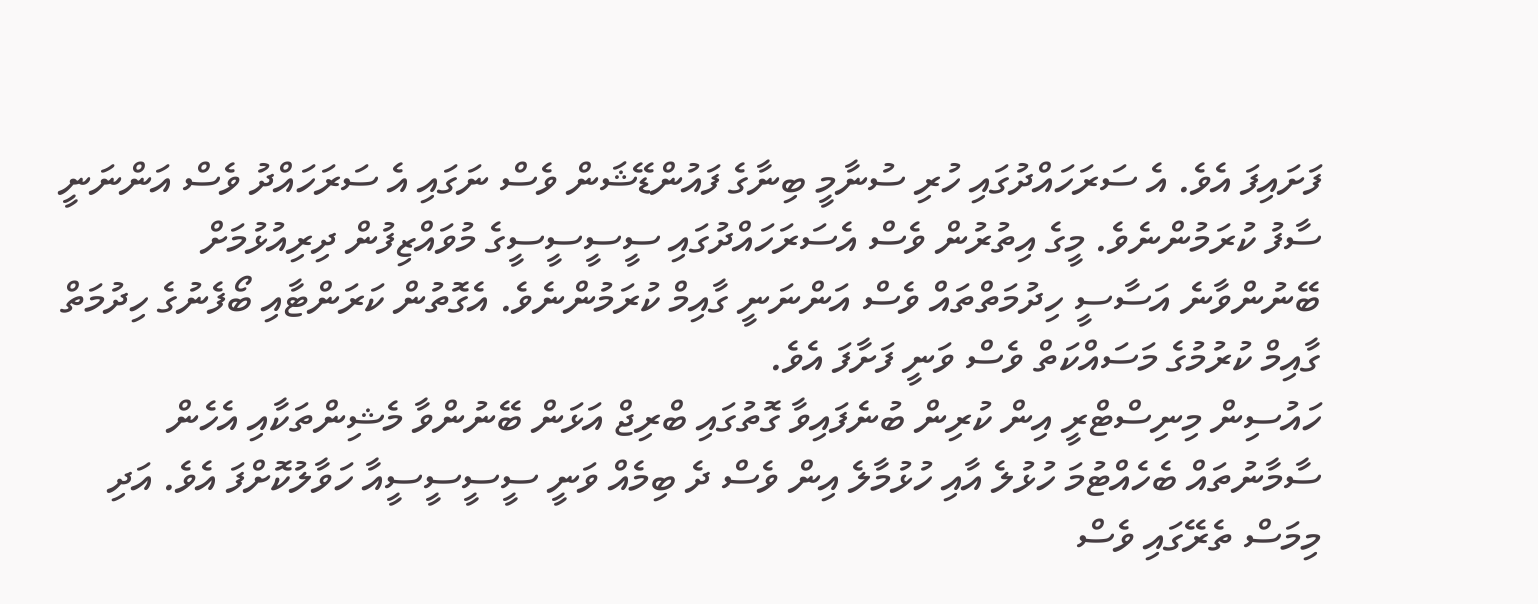ފަށައިފަ އެވެ. އެ ސަރަހައްދުގައި ހުރި ސުނާމީ ބިނާގެ ފައުންޑޭޝަން ވެސް ނަގައި އެ ސަރަހައްދު ވެސް އަންނަނީ ސާފު ކުރަމުންނެވެ. މީގެ އިތުރުން ވެސް އެސަރަހައްދުގައި ސީސީސީސީގެ މުވައްޒިފުން ދިރިއުޅުމަށް ބޭނުންވާނެ އަސާސީ ހިދުމަތްތައް ވެސް އަންނަނީ ގާއިމް ކުރަމުންނެވެ. އެގޮތުން ކަރަންޓާއި ބޯފެނުގެ ހިދުމަތް ގާއިމް ކުރުމުގެ މަސައްކަތް ވެސް ވަނީ ފަށާފަ އެވެ.
ހައުސިން މިނިސްޓްރީ އިން ކުރިން ބުނެފައިވާ ގޮތުގައި ބްރިޖް އަޅަން ބޭނުންވާ މެޝިންތަކާއި އެހެން ސާމާނުތައް ބެހެއްޓުމަ ހުޅުލެ އާއި ހުޅުމާލެ އިން ވެސް ދެ ބިމެއް ވަނީ ސީސީސީސީއާ ހަވާލުކޮށްފަ އެވެ. އަދި މިމަސް ތެރޭގައި ވެސް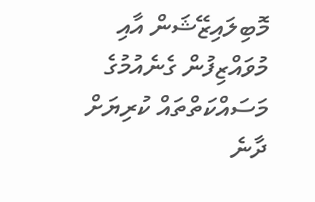މޮބިލައިޒޭޝަން އާއި މުވައްޒިފުން ގެނެއުމުގެ މަސައްކަތްތައް ކުރިޔަށް ދާނެ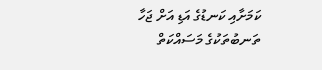ކަމަށާއި ކަނޑުގެ އަޑި އަށް ޖަހާ ތަނބުތަކުގެ މަސައްކަތް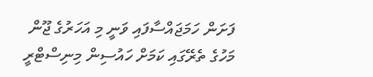ފަށަން ހަމަޖައްސާފައި ވަނީ މި އަހަރުގެ ޖޫން މަހުގެ ތެރޭގައި ކަމަށް ހައުސިން މިނިސްޓްރީ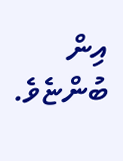އިން ބުންޏެވެ.